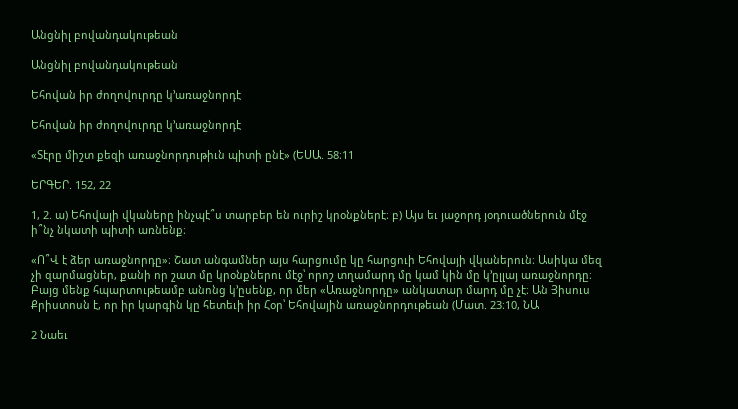Անցնիլ բովանդակութեան

Անցնիլ բովանդակութեան

Եհովան իր ժողովուրդը կ’առաջնորդէ

Եհովան իր ժողովուրդը կ’առաջնորդէ

«Տէրը միշտ քեզի առաջնորդութիւն պիտի ընէ» (ԵՍԱ. 58։11

ԵՐԳԵՐ. 152, 22

1, 2. ա) Եհովայի վկաները ինչպէ՞ս տարբեր են ուրիշ կրօնքներէ։ բ) Այս եւ յաջորդ յօդուածներուն մէջ ի՞նչ նկատի պիտի առնենք։

«Ո՞Վ է ձեր առաջնորդը»։ Շատ անգամներ այս հարցումը կը հարցուի Եհովայի վկաներուն։ Ասիկա մեզ չի զարմացներ, քանի որ շատ մը կրօնքներու մէջ՝ որոշ տղամարդ մը կամ կին մը կ’ըլլայ առաջնորդը։ Բայց մենք հպարտութեամբ անոնց կ’ըսենք, որ մեր «Առաջնորդը» անկատար մարդ մը չէ։ Ան Յիսուս Քրիստոսն է, որ իր կարգին կը հետեւի իր Հօր՝ Եհովային առաջնորդութեան (Մատ. 23։10, ՆԱ

2 Նաեւ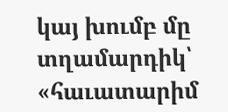կայ խումբ մը տղամարդիկ՝ «հաւատարիմ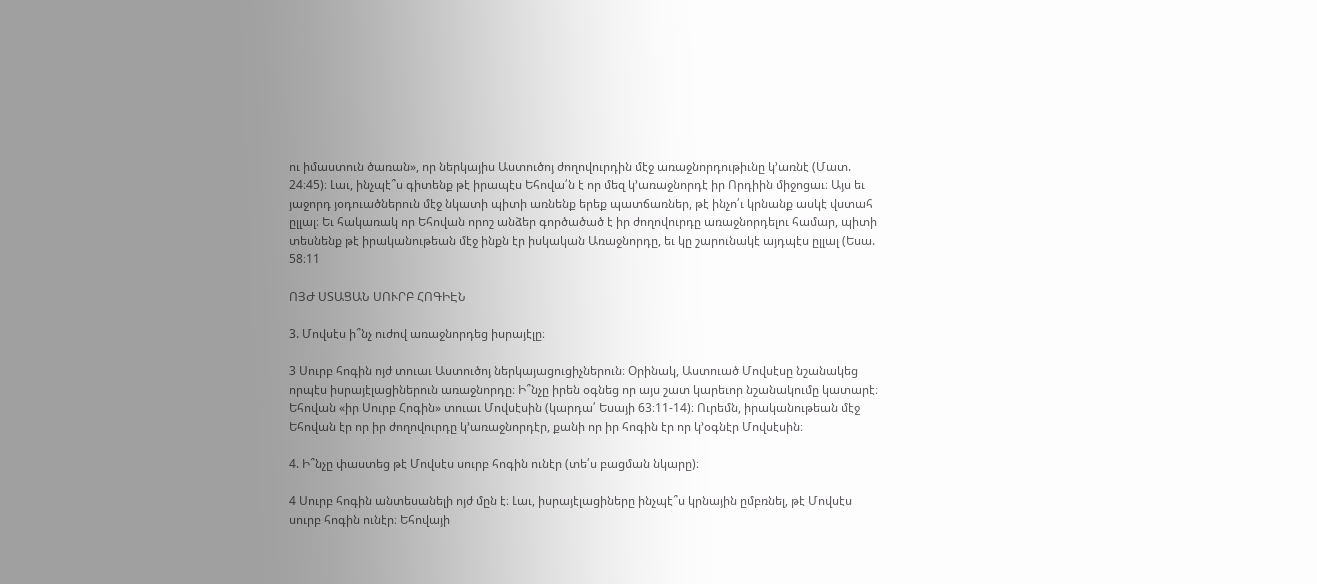ու իմաստուն ծառան», որ ներկայիս Աստուծոյ ժողովուրդին մէջ առաջնորդութիւնը կ’առնէ (Մատ. 24։45)։ Լաւ, ինչպէ՞ս գիտենք թէ իրապէս Եհովա՛ն է որ մեզ կ’առաջնորդէ իր Որդիին միջոցաւ։ Այս եւ յաջորդ յօդուածներուն մէջ նկատի պիտի առնենք երեք պատճառներ, թէ ինչո՛ւ կրնանք ասկէ վստահ ըլլալ։ Եւ հակառակ որ Եհովան որոշ անձեր գործածած է իր ժողովուրդը առաջնորդելու համար, պիտի տեսնենք թէ իրականութեան մէջ ինքն էր իսկական Առաջնորդը, եւ կը շարունակէ այդպէս ըլլալ (Եսա. 58։11

ՈՅԺ ՍՏԱՑԱՆ ՍՈՒՐԲ ՀՈԳԻԷՆ

3. Մովսէս ի՞նչ ուժով առաջնորդեց իսրայէլը։

3 Սուրբ հոգին ոյժ տուաւ Աստուծոյ ներկայացուցիչներուն։ Օրինակ, Աստուած Մովսէսը նշանակեց որպէս իսրայէլացիներուն առաջնորդը։ Ի՞նչը իրեն օգնեց որ այս շատ կարեւոր նշանակումը կատարէ։ Եհովան «իր Սուրբ Հոգին» տուաւ Մովսէսին (կարդա՛ Եսայի 63։11-14)։ Ուրեմն, իրականութեան մէջ Եհովան էր որ իր ժողովուրդը կ’առաջնորդէր, քանի որ իր հոգին էր որ կ’օգնէր Մովսէսին։

4. Ի՞նչը փաստեց թէ Մովսէս սուրբ հոգին ունէր (տե՛ս բացման նկարը)։

4 Սուրբ հոգին անտեսանելի ոյժ մըն է։ Լաւ, իսրայէլացիները ինչպէ՞ս կրնային ըմբռնել, թէ Մովսէս սուրբ հոգին ունէր։ Եհովայի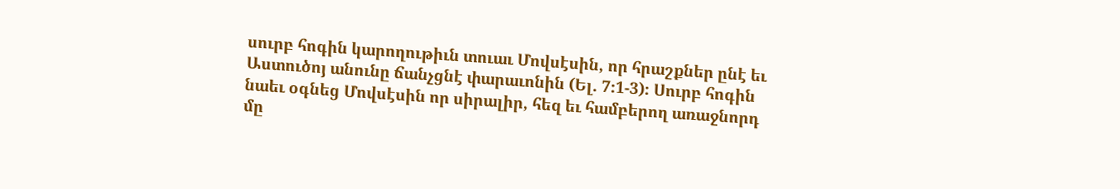սուրբ հոգին կարողութիւն տուաւ Մովսէսին, որ հրաշքներ ընէ եւ Աստուծոյ անունը ճանչցնէ փարաւոնին (Ել. 7։1-3)։ Սուրբ հոգին նաեւ օգնեց Մովսէսին որ սիրալիր, հեզ եւ համբերող առաջնորդ մը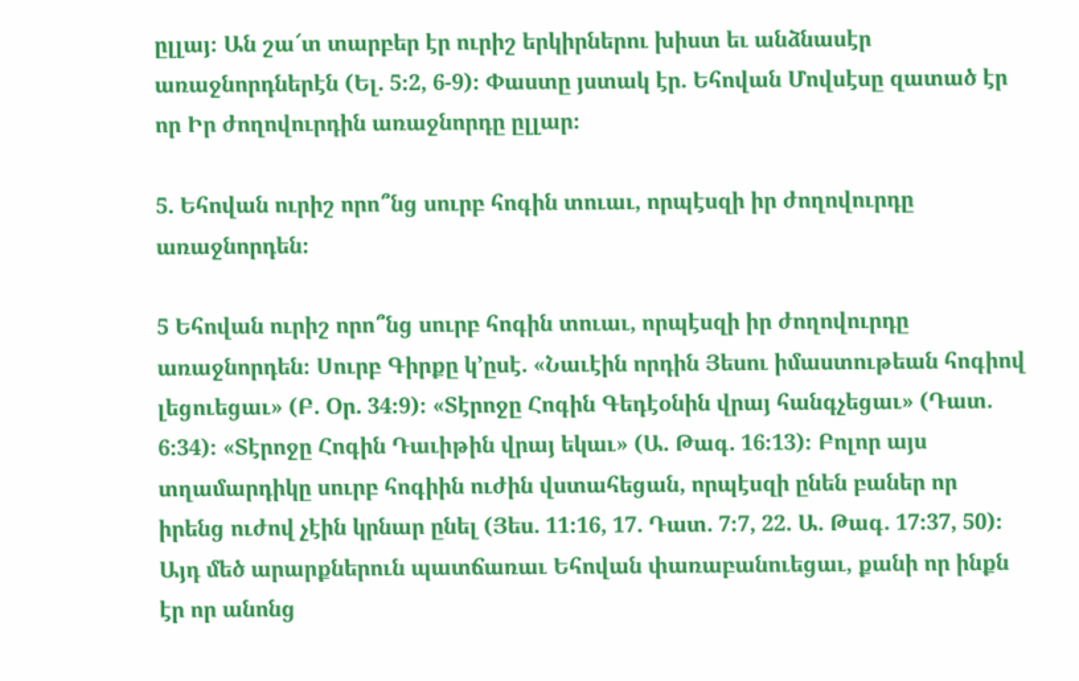ըլլայ։ Ան շա՜տ տարբեր էր ուրիշ երկիրներու խիստ եւ անձնասէր առաջնորդներէն (Ել. 5։2, 6-9)։ Փաստը յստակ էր. Եհովան Մովսէսը զատած էր որ Իր ժողովուրդին առաջնորդը ըլլար։

5. Եհովան ուրիշ որո՞նց սուրբ հոգին տուաւ, որպէսզի իր ժողովուրդը առաջնորդեն։

5 Եհովան ուրիշ որո՞նց սուրբ հոգին տուաւ, որպէսզի իր ժողովուրդը առաջնորդեն։ Սուրբ Գիրքը կ’ըսէ. «Նաւէին որդին Յեսու իմաստութեան հոգիով լեցուեցաւ» (Բ. Օր. 34։9)։ «Տէրոջը Հոգին Գեդէօնին վրայ հանգչեցաւ» (Դատ. 6։34)։ «Տէրոջը Հոգին Դաւիթին վրայ եկաւ» (Ա. Թագ. 16։13)։ Բոլոր այս տղամարդիկը սուրբ հոգիին ուժին վստահեցան, որպէսզի ընեն բաներ որ իրենց ուժով չէին կրնար ընել (Յես. 11։16, 17. Դատ. 7։7, 22. Ա. Թագ. 17։37, 50)։ Այդ մեծ արարքներուն պատճառաւ Եհովան փառաբանուեցաւ, քանի որ ինքն էր որ անոնց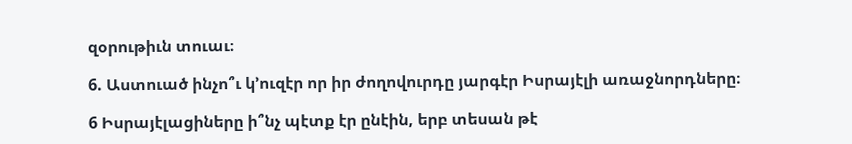զօրութիւն տուաւ։

6. Աստուած ինչո՞ւ կ’ուզէր որ իր ժողովուրդը յարգէր Իսրայէլի առաջնորդները։

6 Իսրայէլացիները ի՞նչ պէտք էր ընէին, երբ տեսան թէ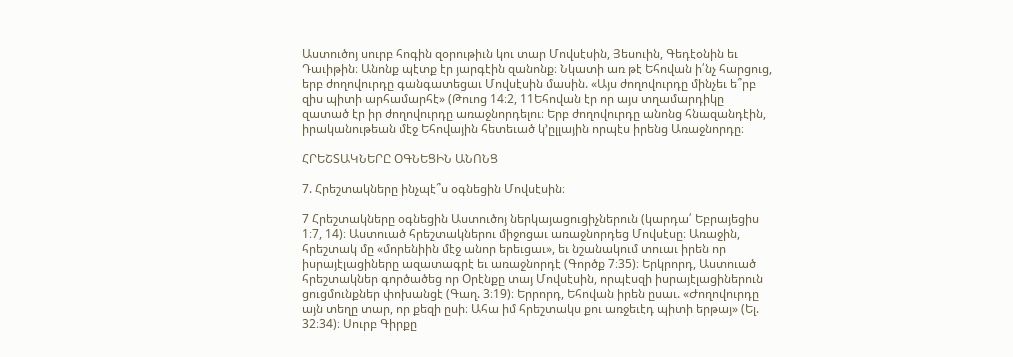Աստուծոյ սուրբ հոգին զօրութիւն կու տար Մովսէսին, Յեսուին, Գեդէօնին եւ Դաւիթին։ Անոնք պէտք էր յարգէին զանոնք։ Նկատի առ թէ Եհովան ի՛նչ հարցուց, երբ ժողովուրդը գանգատեցաւ Մովսէսին մասին. «Այս ժողովուրդը մինչեւ ե՞րբ զիս պիտի արհամարհէ» (Թուոց 14։2, 11Եհովան էր որ այս տղամարդիկը զատած էր իր ժողովուրդը առաջնորդելու։ Երբ ժողովուրդը անոնց հնազանդէին, իրականութեան մէջ Եհովային հետեւած կ’ըլլային որպէս իրենց Առաջնորդը։

ՀՐԵՇՏԱԿՆԵՐԸ ՕԳՆԵՑԻՆ ԱՆՈՆՑ

7. Հրեշտակները ինչպէ՞ս օգնեցին Մովսէսին։

7 Հրեշտակները օգնեցին Աստուծոյ ներկայացուցիչներուն (կարդա՛ Եբրայեցիս 1։7, 14)։ Աստուած հրեշտակներու միջոցաւ առաջնորդեց Մովսէսը։ Առաջին, հրեշտակ մը «մորենիին մէջ անոր երեւցաւ», եւ նշանակում տուաւ իրեն որ իսրայէլացիները ազատագրէ եւ առաջնորդէ (Գործք 7։35)։ Երկրորդ, Աստուած հրեշտակներ գործածեց որ Օրէնքը տայ Մովսէսին, որպէսզի իսրայէլացիներուն ցուցմունքներ փոխանցէ (Գաղ. 3։19)։ Երրորդ, Եհովան իրեն ըսաւ. «Ժողովուրդը այն տեղը տար, որ քեզի ըսի։ Ահա իմ հրեշտակս քու առջեւէդ պիտի երթայ» (Ել. 32։34)։ Սուրբ Գիրքը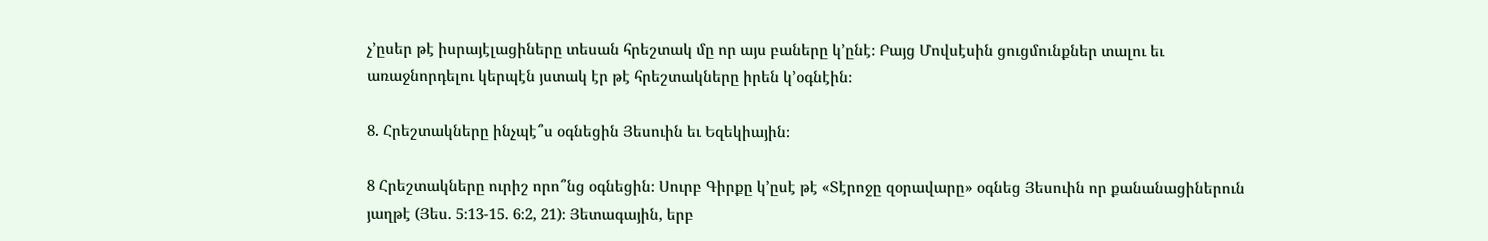չ’ըսեր թէ իսրայէլացիները տեսան հրեշտակ մը որ այս բաները կ’ընէ։ Բայց Մովսէսին ցուցմունքներ տալու եւ առաջնորդելու կերպէն յստակ էր թէ հրեշտակները իրեն կ’օգնէին։

8. Հրեշտակները ինչպէ՞ս օգնեցին Յեսուին եւ Եզեկիային։

8 Հրեշտակները ուրիշ որո՞նց օգնեցին։ Սուրբ Գիրքը կ’ըսէ թէ «Տէրոջը զօրավարը» օգնեց Յեսուին որ քանանացիներուն յաղթէ (Յես. 5։13-15. 6։2, 21)։ Յետագային, երբ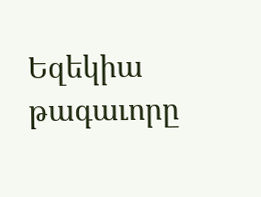Եզեկիա թագաւորը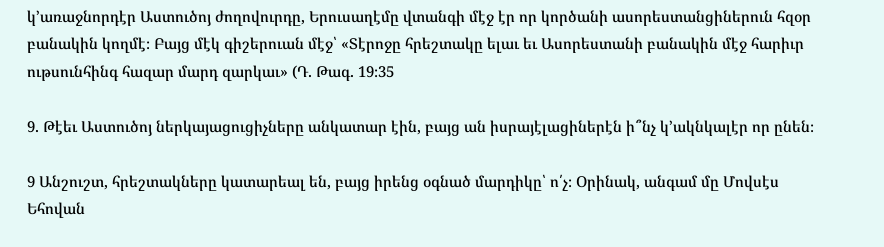կ’առաջնորդէր Աստուծոյ ժողովուրդը, Երուսաղէմը վտանգի մէջ էր որ կործանի ասորեստանցիներուն հզօր բանակին կողմէ։ Բայց մէկ գիշերուան մէջ՝ «Տէրոջը հրեշտակը ելաւ եւ Ասորեստանի բանակին մէջ հարիւր ութսունհինգ հազար մարդ զարկաւ» (Դ. Թագ. 19։35

9. Թէեւ Աստուծոյ ներկայացուցիչները անկատար էին, բայց ան իսրայէլացիներէն ի՞նչ կ’ակնկալէր որ ընեն։

9 Անշուշտ, հրեշտակները կատարեալ են, բայց իրենց օգնած մարդիկը՝ ո՛չ։ Օրինակ, անգամ մը Մովսէս Եհովան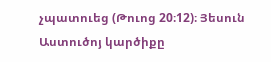չպատուեց (Թուոց 20։12)։ Յեսուն Աստուծոյ կարծիքը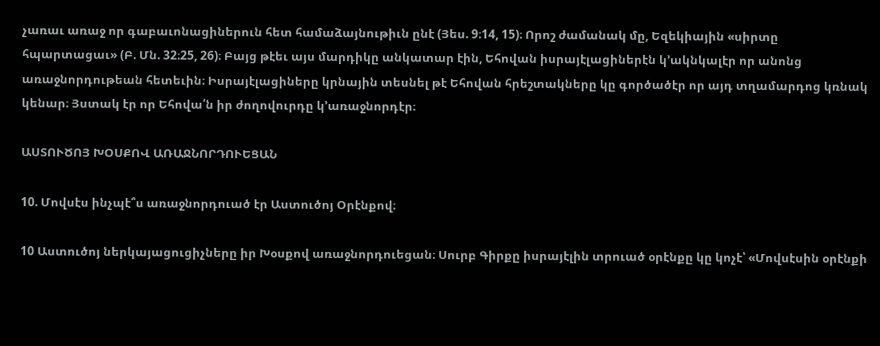չառաւ առաջ որ գաբաւոնացիներուն հետ համաձայնութիւն ընէ (Յես. 9։14, 15)։ Որոշ ժամանակ մը, Եզեկիային «սիրտը հպարտացաւ» (Բ. Մն. 32։25, 26)։ Բայց թէեւ այս մարդիկը անկատար էին, Եհովան իսրայէլացիներէն կ’ակնկալէր որ անոնց առաջնորդութեան հետեւին։ Իսրայէլացիները կրնային տեսնել թէ Եհովան հրեշտակները կը գործածէր որ այդ տղամարդոց կռնակ կենար։ Յստակ էր որ Եհովա՛ն իր ժողովուրդը կ’առաջնորդէր։

ԱՍՏՈՒԾՈՅ ԽՕՍՔՈՎ ԱՌԱՋՆՈՐԴՈՒԵՑԱՆ

10. Մովսէս ինչպէ՞ս առաջնորդուած էր Աստուծոյ Օրէնքով։

10 Աստուծոյ ներկայացուցիչները իր Խօսքով առաջնորդուեցան։ Սուրբ Գիրքը իսրայէլին տրուած օրէնքը կը կոչէ՝ «Մովսէսին օրէնքի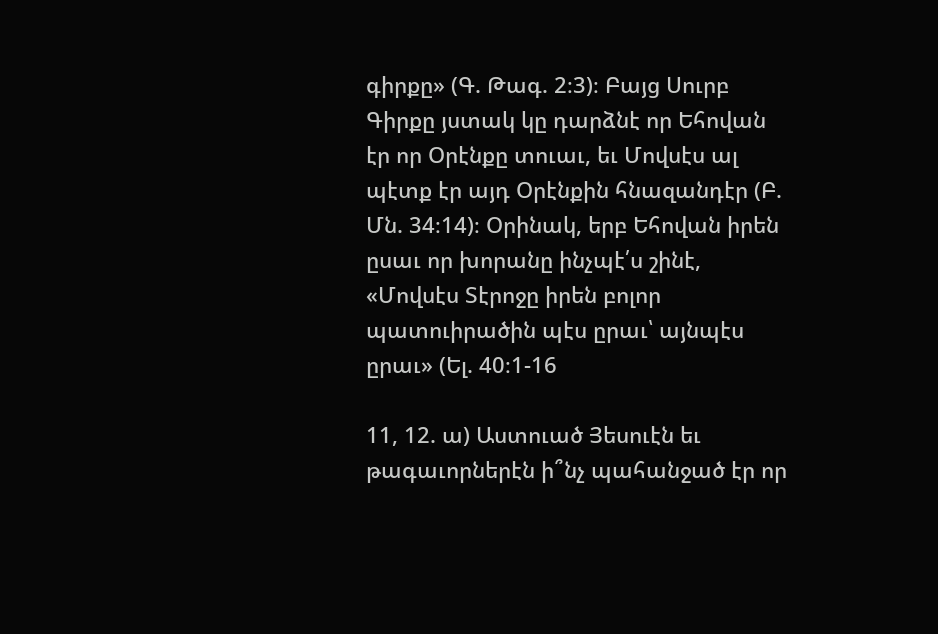գիրքը» (Գ. Թագ. 2։3)։ Բայց Սուրբ Գիրքը յստակ կը դարձնէ որ Եհովան էր որ Օրէնքը տուաւ, եւ Մովսէս ալ պէտք էր այդ Օրէնքին հնազանդէր (Բ. Մն. 34։14)։ Օրինակ, երբ Եհովան իրեն ըսաւ որ խորանը ինչպէ՛ս շինէ, «Մովսէս Տէրոջը իրեն բոլոր պատուիրածին պէս ըրաւ՝ այնպէս ըրաւ» (Ել. 40։1-16

11, 12. ա) Աստուած Յեսուէն եւ թագաւորներէն ի՞նչ պահանջած էր որ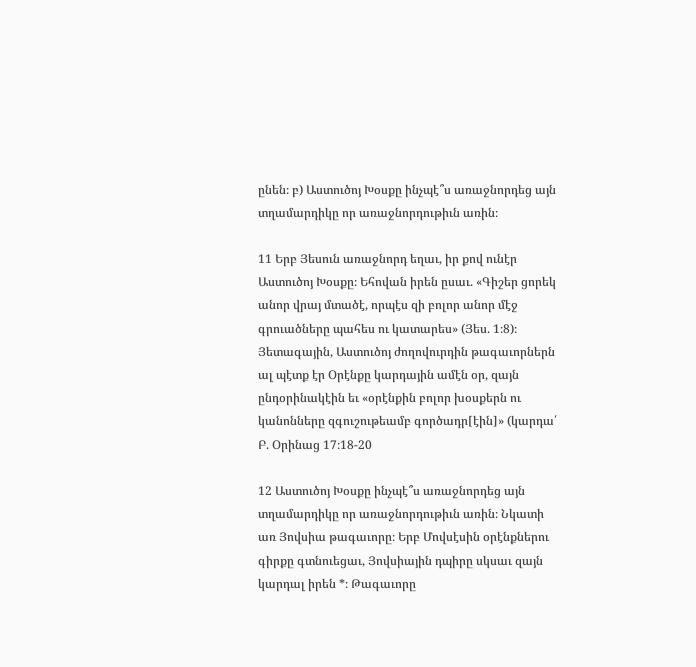ընեն։ բ) Աստուծոյ Խօսքը ինչպէ՞ս առաջնորդեց այն տղամարդիկը որ առաջնորդութիւն առին։

11 Երբ Յեսուն առաջնորդ եղաւ, իր քով ունէր Աստուծոյ Խօսքը։ Եհովան իրեն ըսաւ. «Գիշեր ցորեկ անոր վրայ մտածէ, որպէս զի բոլոր անոր մէջ գրուածները պահես ու կատարես» (Յես. 1։8)։ Յետագային, Աստուծոյ ժողովուրդին թագաւորներն ալ պէտք էր Օրէնքը կարդային ամէն օր, զայն ընդօրինակէին եւ «օրէնքին բոլոր խօսքերն ու կանոնները զգուշութեամբ գործադր[էին]» (կարդա՛ Բ. Օրինաց 17։18-20

12 Աստուծոյ Խօսքը ինչպէ՞ս առաջնորդեց այն տղամարդիկը որ առաջնորդութիւն առին։ Նկատի առ Յովսիա թագաւորը։ Երբ Մովսէսին օրէնքներու գիրքը գտնուեցաւ, Յովսիային դպիրը սկսաւ զայն կարդալ իրեն *։ Թագաւորը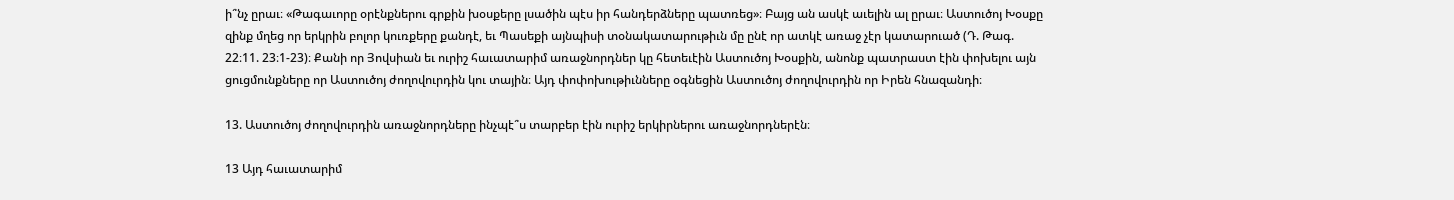ի՞նչ ըրաւ։ «Թագաւորը օրէնքներու գրքին խօսքերը լսածին պէս իր հանդերձները պատռեց»։ Բայց ան ասկէ աւելին ալ ըրաւ։ Աստուծոյ Խօսքը զինք մղեց որ երկրին բոլոր կուռքերը քանդէ, եւ Պասեքի այնպիսի տօնակատարութիւն մը ընէ որ ատկէ առաջ չէր կատարուած (Դ. Թագ. 22։11. 23։1-23)։ Քանի որ Յովսիան եւ ուրիշ հաւատարիմ առաջնորդներ կը հետեւէին Աստուծոյ Խօսքին, անոնք պատրաստ էին փոխելու այն ցուցմունքները որ Աստուծոյ ժողովուրդին կու տային։ Այդ փոփոխութիւնները օգնեցին Աստուծոյ ժողովուրդին որ Իրեն հնազանդի։

13. Աստուծոյ ժողովուրդին առաջնորդները ինչպէ՞ս տարբեր էին ուրիշ երկիրներու առաջնորդներէն։

13 Այդ հաւատարիմ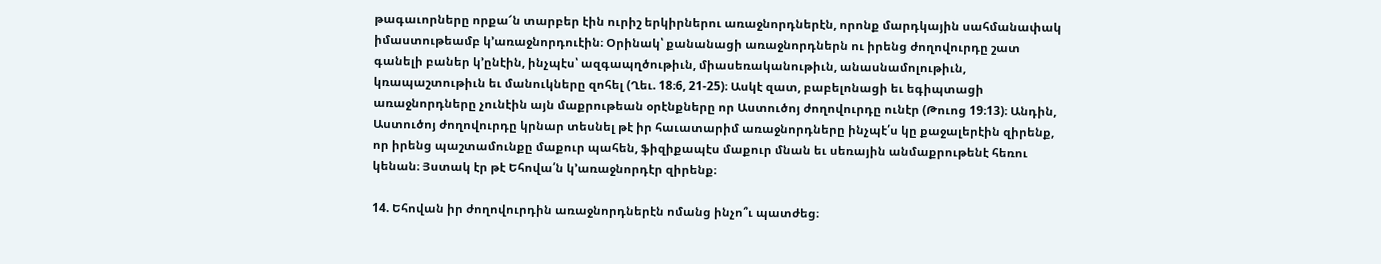թագաւորները որքա՜ն տարբեր էին ուրիշ երկիրներու առաջնորդներէն, որոնք մարդկային սահմանափակ իմաստութեամբ կ’առաջնորդուէին։ Օրինակ՝ քանանացի առաջնորդներն ու իրենց ժողովուրդը շատ գանելի բաներ կ’ընէին, ինչպէս՝ ազգապղծութիւն, միասեռականութիւն, անասնամոլութիւն, կռապաշտութիւն եւ մանուկները զոհել (Ղեւ. 18։6, 21-25)։ Ասկէ զատ, բաբելոնացի եւ եգիպտացի առաջնորդները չունէին այն մաքրութեան օրէնքները որ Աստուծոյ ժողովուրդը ունէր (Թուոց 19։13)։ Անդին, Աստուծոյ ժողովուրդը կրնար տեսնել թէ իր հաւատարիմ առաջնորդները ինչպէ՛ս կը քաջալերէին զիրենք, որ իրենց պաշտամունքը մաքուր պահեն, ֆիզիքապէս մաքուր մնան եւ սեռային անմաքրութենէ հեռու կենան։ Յստակ էր թէ Եհովա՛ն կ’առաջնորդէր զիրենք։

14. Եհովան իր ժողովուրդին առաջնորդներէն ոմանց ինչո՞ւ պատժեց։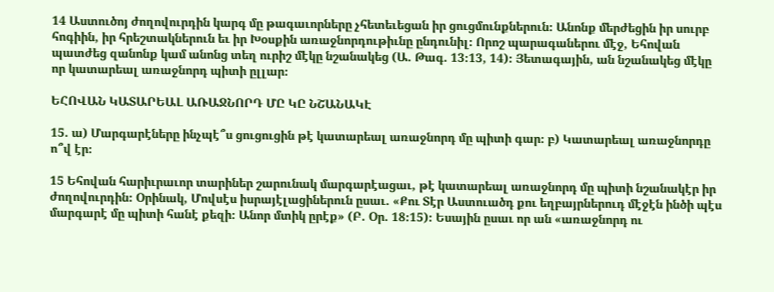14 Աստուծոյ ժողովուրդին կարգ մը թագաւորները չհետեւեցան իր ցուցմունքներուն։ Անոնք մերժեցին իր սուրբ հոգիին, իր հրեշտակներուն եւ իր Խօսքին առաջնորդութիւնը ընդունիլ։ Որոշ պարագաներու մէջ, Եհովան պատժեց զանոնք կամ անոնց տեղ ուրիշ մէկը նշանակեց (Ա. Թագ. 13։13, 14)։ Յետագային, ան նշանակեց մէկը որ կատարեալ առաջնորդ պիտի ըլլար։

ԵՀՈՎԱՆ ԿԱՏԱՐԵԱԼ ԱՌԱՋՆՈՐԴ ՄԸ ԿԸ ՆՇԱՆԱԿԷ

15. ա) Մարգարէները ինչպէ՞ս ցուցուցին թէ կատարեալ առաջնորդ մը պիտի գար։ բ) Կատարեալ առաջնորդը ո՞վ էր։

15 Եհովան հարիւրաւոր տարիներ շարունակ մարգարէացաւ, թէ կատարեալ առաջնորդ մը պիտի նշանակէր իր ժողովուրդին։ Օրինակ, Մովսէս իսրայէլացիներուն ըսաւ. «Քու Տէր Աստուածդ քու եղբայրներուդ մէջէն ինծի պէս մարգարէ մը պիտի հանէ քեզի։ Անոր մտիկ ըրէք» (Բ. Օր. 18։15)։ Եսային ըսաւ որ ան «առաջնորդ ու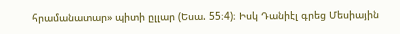հրամանատար» պիտի ըլլար (Եսա. 55։4)։ Իսկ Դանիէլ գրեց Մեսիային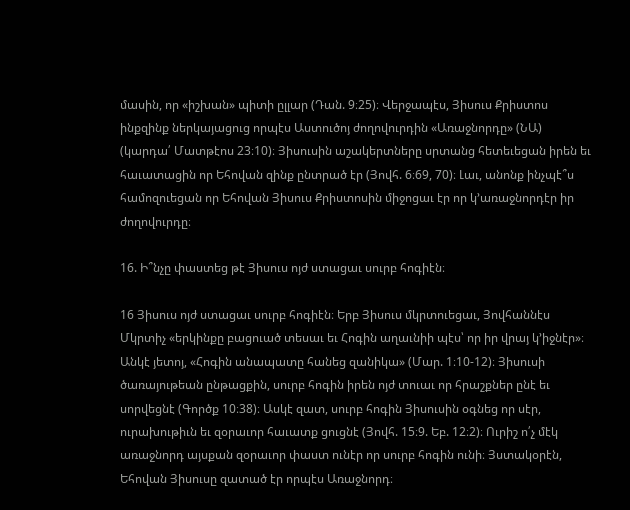մասին, որ «իշխան» պիտի ըլլար (Դան. 9։25)։ Վերջապէս, Յիսուս Քրիստոս ինքզինք ներկայացուց որպէս Աստուծոյ ժողովուրդին «Առաջնորդը» (ՆԱ) (կարդա՛ Մատթէոս 23։10)։ Յիսուսին աշակերտները սրտանց հետեւեցան իրեն եւ հաւատացին որ Եհովան զինք ընտրած էր (Յովհ. 6։69, 70)։ Լաւ, անոնք ինչպէ՞ս համոզուեցան որ Եհովան Յիսուս Քրիստոսին միջոցաւ էր որ կ’առաջնորդէր իր ժողովուրդը։

16. Ի՞նչը փաստեց թէ Յիսուս ոյժ ստացաւ սուրբ հոգիէն։

16 Յիսուս ոյժ ստացաւ սուրբ հոգիէն։ Երբ Յիսուս մկրտուեցաւ, Յովհաննէս Մկրտիչ «երկինքը բացուած տեսաւ եւ Հոգին աղաւնիի պէս՝ որ իր վրայ կ’իջնէր»։ Անկէ յետոյ, «Հոգին անապատը հանեց զանիկա» (Մար. 1։10-12)։ Յիսուսի ծառայութեան ընթացքին, սուրբ հոգին իրեն ոյժ տուաւ որ հրաշքներ ընէ եւ սորվեցնէ (Գործք 10։38)։ Ասկէ զատ, սուրբ հոգին Յիսուսին օգնեց որ սէր, ուրախութիւն եւ զօրաւոր հաւատք ցուցնէ (Յովհ. 15։9. Եբ. 12։2)։ Ուրիշ ո՛չ մէկ առաջնորդ այսքան զօրաւոր փաստ ունէր որ սուրբ հոգին ունի։ Յստակօրէն, Եհովան Յիսուսը զատած էր որպէս Առաջնորդ։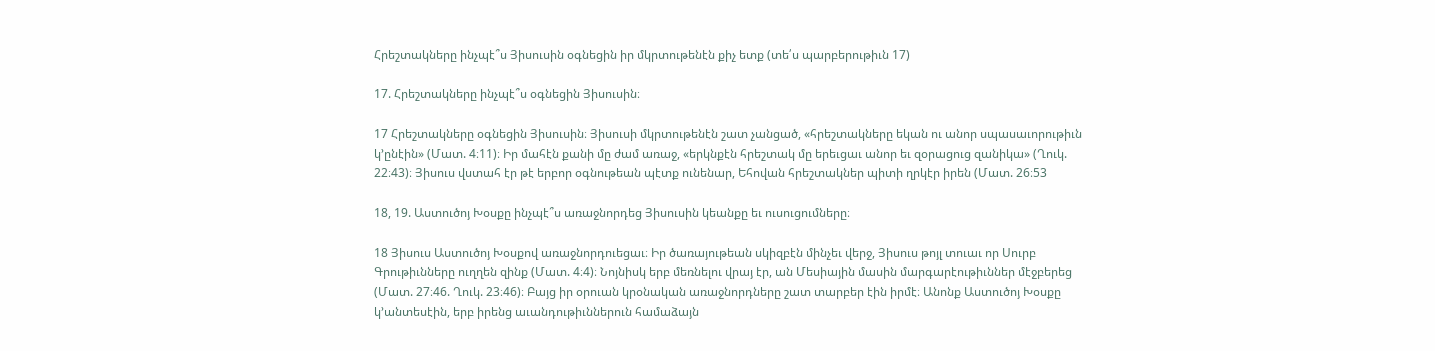Հրեշտակները ինչպէ՞ս Յիսուսին օգնեցին իր մկրտութենէն քիչ ետք (տե՛ս պարբերութիւն 17)

17. Հրեշտակները ինչպէ՞ս օգնեցին Յիսուսին։

17 Հրեշտակները օգնեցին Յիսուսին։ Յիսուսի մկրտութենէն շատ չանցած, «հրեշտակները եկան ու անոր սպասաւորութիւն կ’ընէին» (Մատ. 4։11)։ Իր մահէն քանի մը ժամ առաջ, «երկնքէն հրեշտակ մը երեւցաւ անոր եւ զօրացուց զանիկա» (Ղուկ. 22։43)։ Յիսուս վստահ էր թէ երբոր օգնութեան պէտք ունենար, Եհովան հրեշտակներ պիտի ղրկէր իրեն (Մատ. 26։53

18, 19. Աստուծոյ Խօսքը ինչպէ՞ս առաջնորդեց Յիսուսին կեանքը եւ ուսուցումները։

18 Յիսուս Աստուծոյ Խօսքով առաջնորդուեցաւ։ Իր ծառայութեան սկիզբէն մինչեւ վերջ, Յիսուս թոյլ տուաւ որ Սուրբ Գրութիւնները ուղղեն զինք (Մատ. 4։4)։ Նոյնիսկ երբ մեռնելու վրայ էր, ան Մեսիային մասին մարգարէութիւններ մէջբերեց (Մատ. 27։46. Ղուկ. 23։46)։ Բայց իր օրուան կրօնական առաջնորդները շատ տարբեր էին իրմէ։ Անոնք Աստուծոյ Խօսքը կ’անտեսէին, երբ իրենց աւանդութիւններուն համաձայն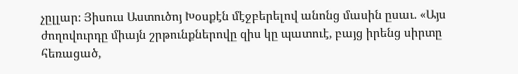չըլլար։ Յիսուս Աստուծոյ Խօսքէն մէջբերելով անոնց մասին ըսաւ. «Այս ժողովուրդը միայն շրթունքներովը զիս կը պատուէ, բայց իրենց սիրտը հեռացած,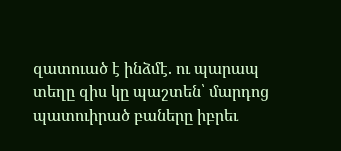զատուած է ինձմէ. ու պարապ տեղը զիս կը պաշտեն՝ մարդոց պատուիրած բաները իբրեւ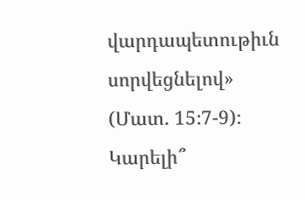վարդապետութիւն սորվեցնելով» (Մատ. 15։7-9)։ Կարելի՞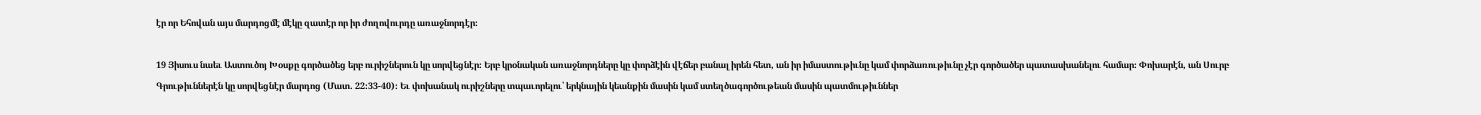էր որ Եհովան այս մարդոցմէ մէկը զատէր որ իր ժողովուրդը առաջնորդէր։

19 Յիսուս նաեւ Աստուծոյ Խօսքը գործածեց երբ ուրիշներուն կը սորվեցնէր։ Երբ կրօնական առաջնորդները կը փորձէին վէճեր բանալ իրեն հետ, ան իր իմաստութիւնը կամ փորձառութիւնը չէր գործածեր պատասխանելու համար։ Փոխարէն, ան Սուրբ Գրութիւններէն կը սորվեցնէր մարդոց (Մատ. 22։33-40)։ Եւ փոխանակ ուրիշները տպաւորելու՝ երկնային կեանքին մասին կամ ստեղծագործութեան մասին պատմութիւններ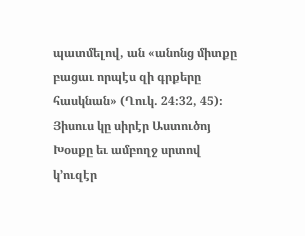պատմելով, ան «անոնց միտքը բացաւ որպէս զի գրքերը հասկնան» (Ղուկ. 24։32, 45)։ Յիսուս կը սիրէր Աստուծոյ Խօսքը եւ ամբողջ սրտով կ’ուզէր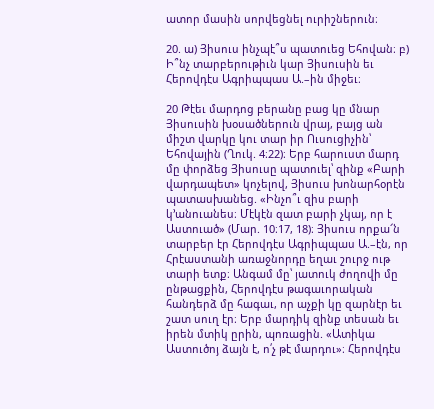ատոր մասին սորվեցնել ուրիշներուն։

20. ա) Յիսուս ինչպէ՞ս պատուեց Եհովան։ բ) Ի՞նչ տարբերութիւն կար Յիսուսին եւ Հերովդէս Ագրիպպաս Ա.–ին միջեւ։

20 Թէեւ մարդոց բերանը բաց կը մնար Յիսուսին խօսածներուն վրայ, բայց ան միշտ վարկը կու տար իր Ուսուցիչին՝ Եհովային (Ղուկ. 4։22)։ Երբ հարուստ մարդ մը փորձեց Յիսուսը պատուել՝ զինք «Բարի վարդապետ» կոչելով, Յիսուս խոնարհօրէն պատասխանեց. «Ինչո՞ւ զիս բարի կ’անուանես։ Մէկէն զատ բարի չկայ, որ է Աստուած» (Մար. 10։17, 18)։ Յիսուս որքա՜ն տարբեր էր Հերովդէս Ագրիպպաս Ա.–էն, որ Հրէաստանի առաջնորդը եղաւ շուրջ ութ տարի ետք։ Անգամ մը՝ յատուկ ժողովի մը ընթացքին, Հերովդէս թագաւորական հանդերձ մը հագաւ, որ աչքի կը զարնէր եւ շատ սուղ էր։ Երբ մարդիկ զինք տեսան եւ իրեն մտիկ ըրին, պոռացին. «Ատիկա Աստուծոյ ձայն է, ո՛չ թէ մարդու»։ Հերովդէս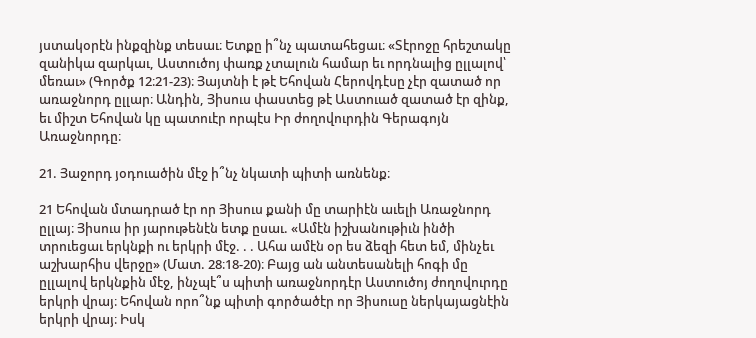յստակօրէն ինքզինք տեսաւ։ Ետքը ի՞նչ պատահեցաւ։ «Տէրոջը հրեշտակը զանիկա զարկաւ, Աստուծոյ փառք չտալուն համար եւ որդնալից ըլլալով՝ մեռաւ» (Գործք 12։21-23)։ Յայտնի է թէ Եհովան Հերովդէսը չէր զատած որ առաջնորդ ըլլար։ Անդին, Յիսուս փաստեց թէ Աստուած զատած էր զինք, եւ միշտ Եհովան կը պատուէր որպէս Իր ժողովուրդին Գերագոյն Առաջնորդը։

21. Յաջորդ յօդուածին մէջ ի՞նչ նկատի պիտի առնենք։

21 Եհովան մտադրած էր որ Յիսուս քանի մը տարիէն աւելի Առաջնորդ ըլլայ։ Յիսուս իր յարութենէն ետք ըսաւ. «Ամէն իշխանութիւն ինծի տրուեցաւ երկնքի ու երկրի մէջ. . . Ահա ամէն օր ես ձեզի հետ եմ, մինչեւ աշխարհիս վերջը» (Մատ. 28։18-20)։ Բայց ան անտեսանելի հոգի մը ըլլալով երկնքին մէջ, ինչպէ՞ս պիտի առաջնորդէր Աստուծոյ ժողովուրդը երկրի վրայ։ Եհովան որո՞նք պիտի գործածէր որ Յիսուսը ներկայացնէին երկրի վրայ։ Իսկ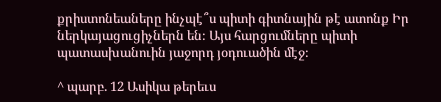քրիստոնեաները ինչպէ՞ս պիտի գիտնային թէ ատոնք Իր ներկայացուցիչներն են։ Այս հարցումները պիտի պատասխանուին յաջորդ յօդուածին մէջ։

^ պարբ. 12 Ասիկա թերեւս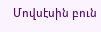Մովսէսին բուն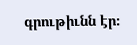գրութիւնն էր։